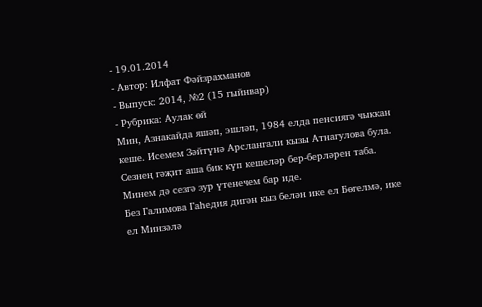- 19.01.2014
- Автор: Илфат Фәйзрахманов
- Выпуск: 2014, №2 (15 гыйнвар)
- Рубрика: Аулак өй
Мин, Азнакайда яшәп, эшләп, 1984 елда пенсиягә чыккан кеше. Исемем Зәйтүнә Арслангали кызы Атнагулова була.
Сезнең гәҗит аша бик күп кешеләр бер-берләрен таба. Минем дә сезгә зур үтенечем бар иде.
Без Галимова Гаһедия дигән кыз белән ике ел Бөгелмә, ике ел Минзәлә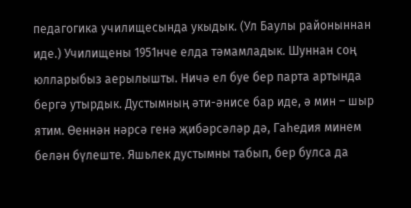педагогика училищесында укыдык. (Ул Баулы районыннан иде.) Училищены 1951нче елда тәмамладык. Шуннан соң юлларыбыз аерылышты. Ничә ел буе бер парта артында бергә утырдык. Дустымның әти-әнисе бар иде, ә мин – шыр ятим. Өеннән нәрсә генә җибәрсәләр дә, Гаһедия минем белән бүлеште. Яшьлек дустымны табып, бер булса да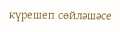күрешеп сөйләшәсе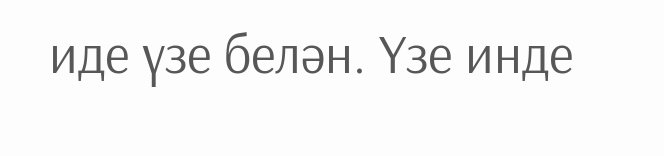иде үзе белән. Үзе инде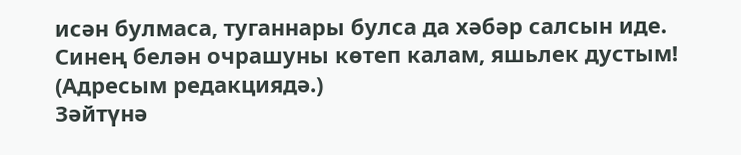исән булмаса, туганнары булса да хәбәр салсын иде.
Синең белән очрашуны көтеп калам, яшьлек дустым! (Адресым редакциядә.)
Зәйтүнә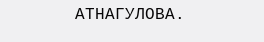АТНАГУЛОВА.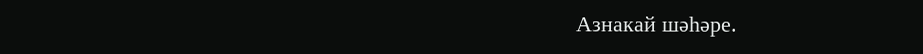Азнакай шәһәре.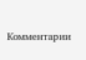Комментарии